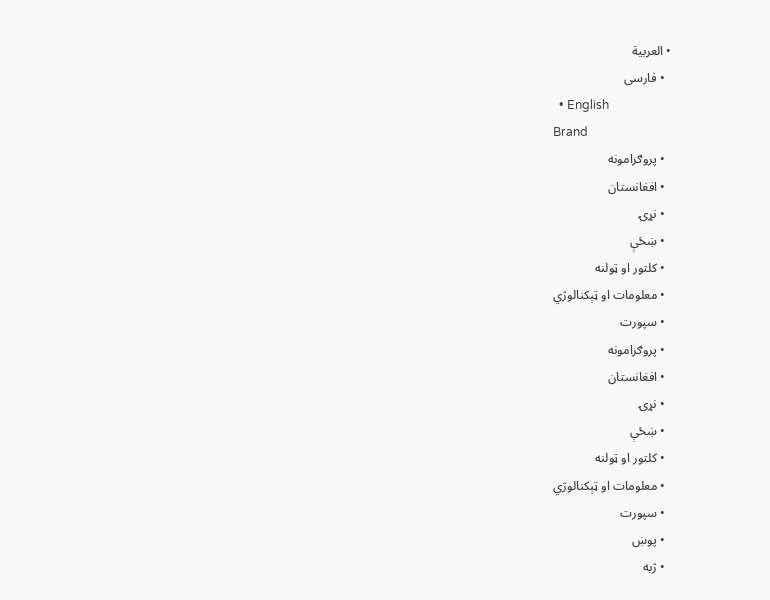• العربية
  • فارسی
  • English
Brand
  • پروګرامونه
  • افغانستان
  • نړۍ
  • ښځې
  • کلتور او ټولنه
  • معلومات او ټېکنالوژي
  • سپورت
  • پروګرامونه
  • افغانستان
  • نړۍ
  • ښځې
  • کلتور او ټولنه
  • معلومات او ټېکنالوژي
  • سپورت
  • پوښ
  • ژبه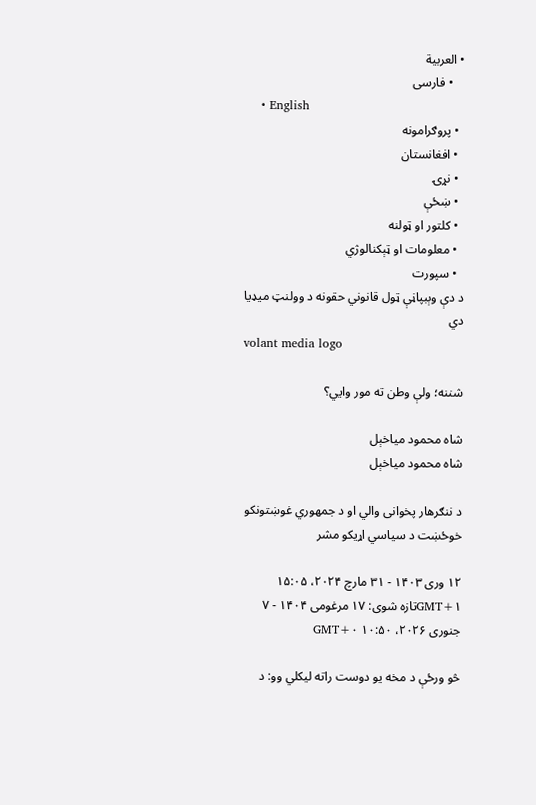• العربية
    • فارسی
    • English
  • پروګرامونه
  • افغانستان
  • نړۍ
  • ښځې
  • کلتور او ټولنه
  • معلومات او ټېکنالوژي
  • سپورت
د دې وېبپاڼې ټول قانوني حقونه د وولنټ میډیا دي
volant media logo

شننه؛ ولې وطن ته مور وایي؟

شاه محمود میاخېل
شاه محمود میاخېل

د ننګرهار پخوانی والي او د جمهوري غوښتونکو خوځښت د سیاسي اړیکو مشر

۱۲ وری ۱۴۰۳ - ۳۱ مارچ ۲۰۲۴، ۱۵:۰۵ GMT+۱تازه شوی: ۱۷ مرغومی ۱۴۰۴ - ۷ جنوری ۲۰۲۶، ۱۰:۵۰ GMT+۰

څو ورځې د مخه یو دوست راته لیکلي وو: د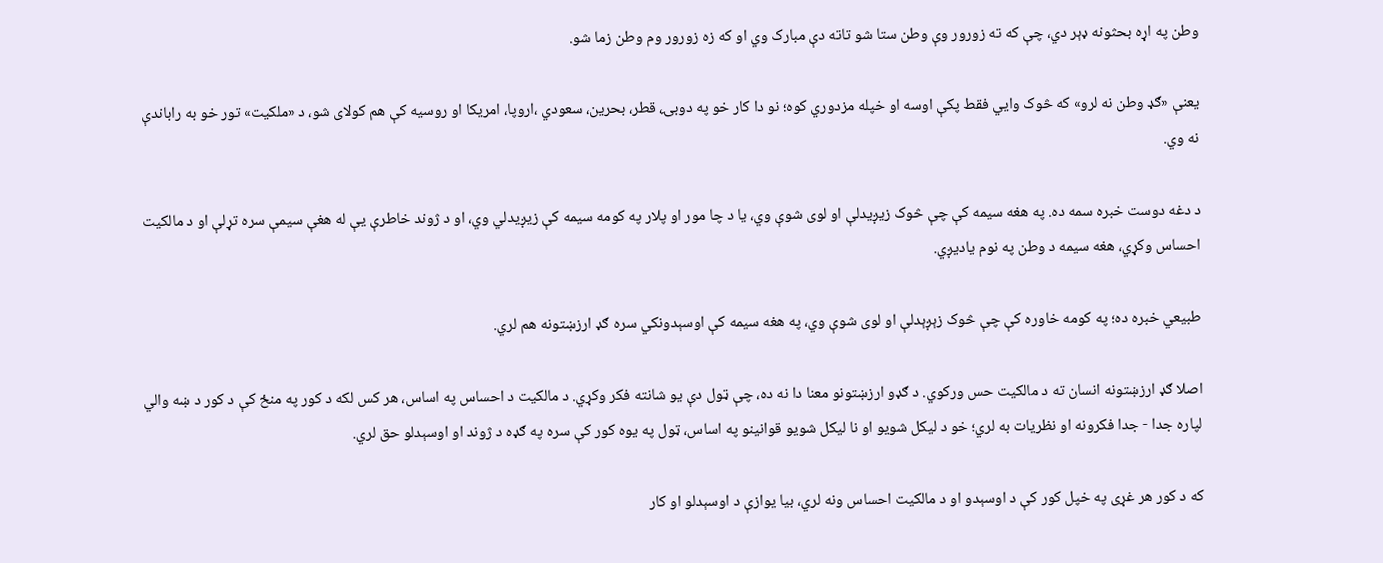وطن په اړه بحثونه ډېر دي، چې که ته زورور وې وطن ستا شو تاته دې مبارک وي او که زه زورور وم وطن زما شو.

یعنې «ګډ وطن نه لرو» که څوک وایي فقط پکې اوسه او خپله مزدوري کوه؛ نو دا کار خو په دوبۍ، قطر، بحرین، سعودي ،اروپا، امریکا او روسیه کې هم کولای شو، د «ملکیت» تور خو به راباندې نه وي.

د دغه دوست خبره سمه ده. په هغه سیمه کې چې څوک زیږیدلې او لوی شوې وي، یا د چا مور او پلار په کومه سیمه کې زیږیدلي وي، او د ژوند خاطرې یې له هغې سیمې سره تړلې او د مالکیت احساس وکړي، هغه سیمه د وطن په نوم یادیږي.

طبیعي خبره ده؛ په کومه خاوره کې چې څوک زېږېدلې او لوی شوې وي، په هغه سیمه کې اوسېدونکي سره ګډ ارزښتونه هم لري.

اصلا ګډ ارزښتونه انسان ته د مالکیت حس ورکوي. د ګډو ارزښتونو معنا دا نه ده، چې ټول دې یو شانته فکر وکړي. د مالکیت د احساس په اساس، هر کس لکه د کور په منځ کې د کور د ښه والي لپاره جدا - جدا فکرونه او نظریات به لري؛ خو د لیکل شویو او نا لیکل شویو قوانینو په اساس، ټول په یوه کور کې سره په ګډه د ژوند او اوسېدلو حق لري.

که د کور هر غړی په خپل کور کې د اوسېدو او د مالکیت احساس ونه لري، بیا یوازې د اوسېدلو او کار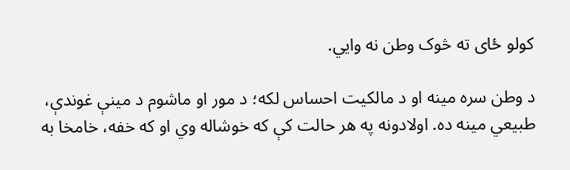کولو ځای ته څوک وطن نه وایي.

د وطن سره مینه او د مالکیت احساس لکه؛ د مور او ماشوم د مینې غوندې، طبیعي مینه ده. اولادونه په هر حالت کې که خوشاله وي او که خفه، خامخا به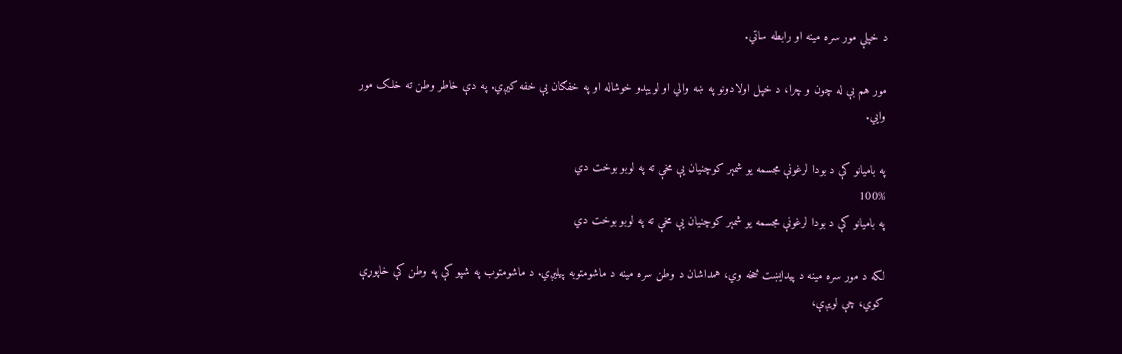د خپلې مور سره مینه او رابطه ساتي.

مور هم بې له چون و چرا، د خپل اولادونو په ښه والي او لویېدو خوشاله او په خفګان یې خفه کیږي. په دې خاطر وطن ته خلک مور وایي.

په بامیانو کې د بودا لرغونې مجسمه یو شمېر کوچنیان یې مخې ته په لوبو بوخت دي
100%
په بامیانو کې د بودا لرغونې مجسمه یو شمېر کوچنیان یې مخې ته په لوبو بوخت دي

لکه د مور سره مینه د پیدایښت څخه وي، همداشان د وطن سره مینه د ماشومتوبه پيلیږي. د ماشومتوب په شپو کې په وطن کې خاپوړې کوي، چې لویږې،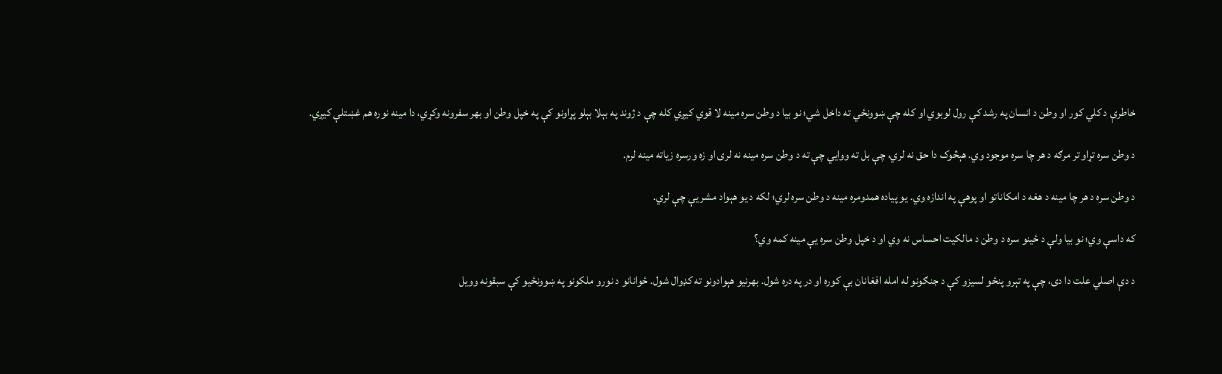خاطرې د کلي کور او وطن د انسان په رشد کې رول لوبوي او کله چې ښوونځي ته داخل شي؛ نو بیا د وطن سره مینه لا قوي کیږي کله چې د ژوند په بېلا بېلو پړاونو کې په خپل وطن او بهر سفرونه وکړي، دا مینه نوره هم غښتلې کیږي.

د وطن سره تړاو تر مرګه د هر چا سره موجود وي. هېڅوک دا حق نه لري، چې بل ته ووایي چې ته د وطن سره مینه نه لری او زه ورسره زیاته مینه لرم.

د وطن سره د هر چا مینه د هغه د امکاناتو او پوهې په اندازه وي. یو پياده همدومره مینه د وطن سره لري؛ لکه د یو هېواد مشر یې چې لري.

که داسې وي؛ نو بیا ولې د ځینو سره د وطن د مالکیت احساس نه وي او د خپل وطن سره یې مینه کمه وي؟

د دې اصلي علت دا دی، چې په تېرو پنځو لسیزو کې د جنګونو له امله افغانان بې کوره او در په دره شول. بهرنیو هېوادونو ته کډوال شول. ځوانانو د نورو ملکونو په ښوونځیو کې سبقونه وویل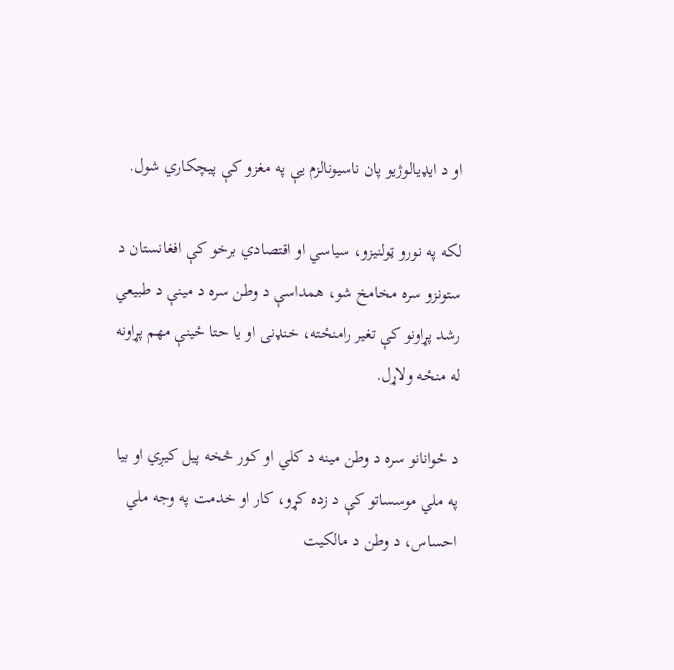او د ایډیالوژیو پان ناسیونالزم یې په مغزو کې پیچکاري شول.

لکه په نورو ټولنیزو، سیاسي او اقتصادي برخو کې افغانستان د ستونزو سره مخامخ شو، همداسې د وطن سره د مینې د طبیعي رشد پړاونو کې تغیر رامنځته، خنډنی او یا حتا ځینې مهم پړاونه له منځه ولاړل.

د ځوانانو سره د وطن مینه د کلي او کور څخه پيل کیږي او بیا په ملي موسساتو کې د زده کړو، کار او خدمت په وجه ملي احساس،‌ د وطن د مالکیت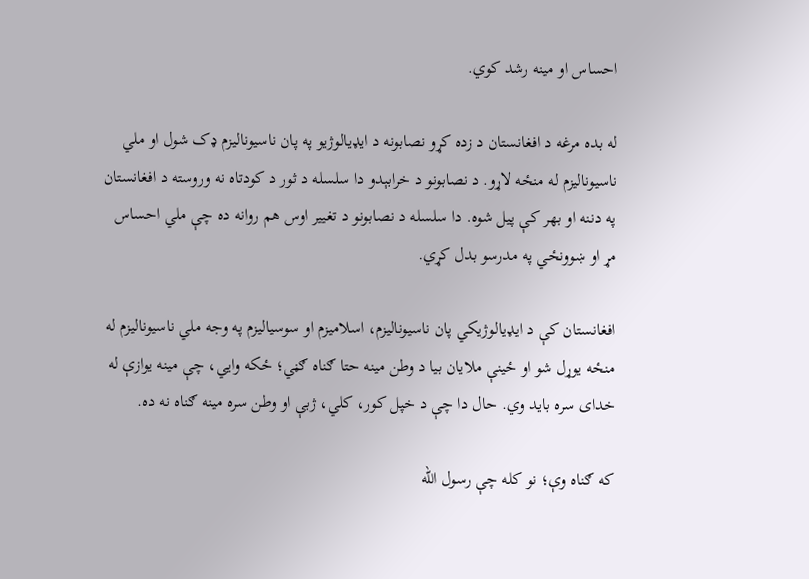احساس او مینه رشد کوي.

له بده مرغه د افغانستان د زده کړو نصابونه د ایډیالوژیو په پان ناسیونالیزم ډک شول او ملي ناسیونالیزم له منځه لاړو. د نصابونو د خرابېدو دا سلسله د ثور د کودتاه نه وروسته د افغانستان په دننه او بهر کې پیل شوه. دا سلسله د نصابونو د تغییر اوس هم روانه ده چې ملي احساس مړ او ښوونځي په مدرسو بدل کړي.

افغانستان کې د ایډیالوژیکي پان ناسیونالیزم، اسلامیزم او سوسیالیزم په وجه ملي ناسیونالیزم له منځه یوړل شو او ځینې ملایان بیا د وطن مینه حتا ګناه ګڼي؛ ځکه وایي، چې مینه یوازې له خدای سره باید وي. حال دا چې د خپل کور، کلي، ژبې او وطن سره مینه ګناه نه ده.

که ګناه وې؛ نو کله چې رسول الله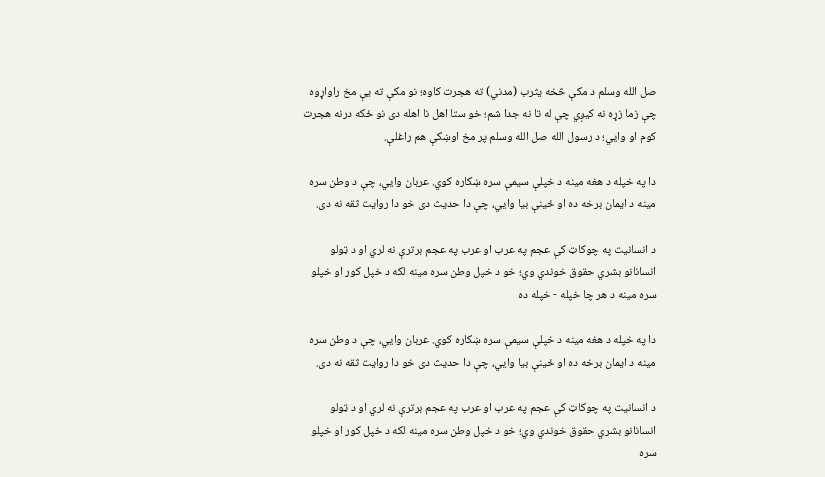صل الله وسلم د مکې څخه یثرب (مدني) ته هجرت کاوه؛ نو مکې ته یې مخ راواړوه چې زما زړه نه کیږي چې له تا نه جدا شم؛ خو ستا اهل نا اهله دی نو ځکه درنه هجرت کوم او وایي؛ د رسول الله صل الله وسلم پر مخ اوښکې هم راغلې.

دا په خپله د هغه مینه د خپلې سیمې سره ښکاره کوي. عربان وایي، چې د وطن سره مینه د ایمان برخه ده او ځینې بیا وایي، چې دا حدیث دی خو دا روایت ثقه نه دی.

د انسانیت په چوکاټ کې عجم په عرب او عرب په عجم برترې نه لري او د ټولو انسانانو بشري حقوق خوندي وي؛ خو د خپل وطن سره مینه لکه د خپل کور او خپلو سره مینه د هر چا خپله - خپله ده

دا په خپله د هغه مینه د خپلې سیمې سره ښکاره کوي. عربان وایي، چې د وطن سره مینه د ایمان برخه ده او ځینې بیا وایي، چې دا حدیث دی خو دا روایت ثقه نه دی.

د انسانیت په چوکاټ کې عجم په عرب او عرب په عجم برترې نه لري او د ټولو انسانانو بشري حقوق خوندي وي؛ خو د خپل وطن سره مینه لکه د خپل کور او خپلو سره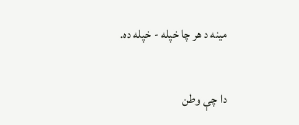مینه د هر چا خپله - خپله ده.

دا چې وطن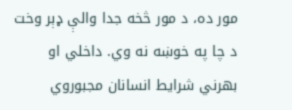مور ده، د مور څخه جدا والې ډېر وخت د چا په خوښه نه وي. داخلي او بهرني شرایط انسانان مجبوروي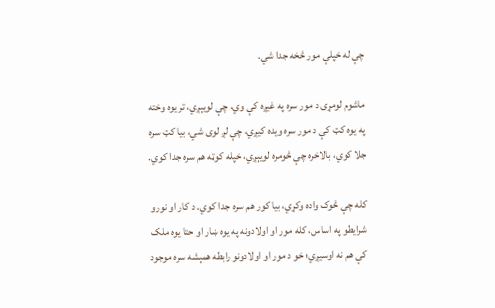چې له خپلې مور څخه جدا شي.

ماشوم لومړی د مور سره په غیږه کې وي، چې لويېږي، تر یوه وخته په یوه کټ کې د مور سره ویده کیږي، چې لږ لوی شي، بیا کټ سره جلا کوي، بالاخره چې څومره لویېږي، خپله کوټه هم سره جدا کوي.

کله چې څوک واده وکړي، بیا کور هم سره جدا کوي. د کار او نورو شرایطو په اساس، کله مور او اولادونه په یوه ښار او حتا یوه ملک کې هم نه اوسیږي؛ خو د مور او اولادونو رابطه همېشه سره موجود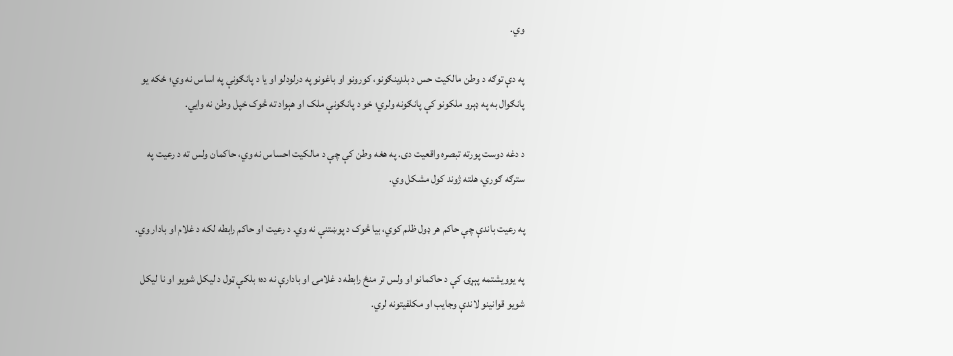وي.

په دې توګه د وطن مالکیت حس د بلډینګونو، کورونو او باغونو په درلودلو او یا د پانګونې په اساس نه وي؛ ځکه یو پانګوال به په ډېرو ملکونو کې پانګونه ولري؛ خو د پانګونې ملک او هېواد ته څوک خپل وطن نه وایي.

د دغه دوست پورته تبصره واقعیت دی. په هغه وطن کې چې د مالکیت احساس نه وي، حاکمان ولس ته د رعیت په سترګه ګوري، هلته ژوند کول مشکل وي.

په رعیت باندې چې حاکم هر ډول ظلم کوي، بیا څوک د پوښتنې نه وي. د رعیت او حاکم رابطه لکه د غلام او بادار وي.

په یوویشتمه پېړۍ کې د حاکمانو او ولس تر منځ رابطه د غلامۍ او بادارې نه ده؛ بلکې ټول د لیکل شویو او نا لیکل شویو قوانینو لاندې وجایب او مکلفیتونه لري.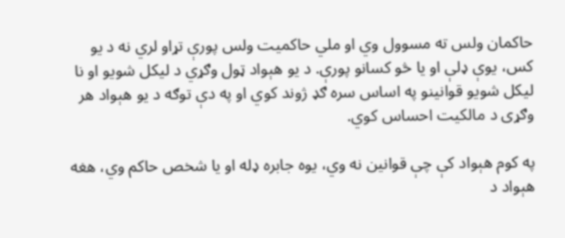حاکمان ولس ته مسوول وي او ملي حاکمیت ولس پورې تړاو لري نه د یو کس، یوې ډلې او یا څو کسانو پورې. د یو هېواد ټول وګړي د لیکل شویو او نا لیکل شویو قوانینو په اساس سره ګډ ژوند کوي او په دې توګه د یو هېواد هر وګړی د مالکیت احساس کوي.

په کوم هېواد کې چې قوانین نه وي، یوه جابره ډله او یا شخص حاکم وي، هغه هېواد د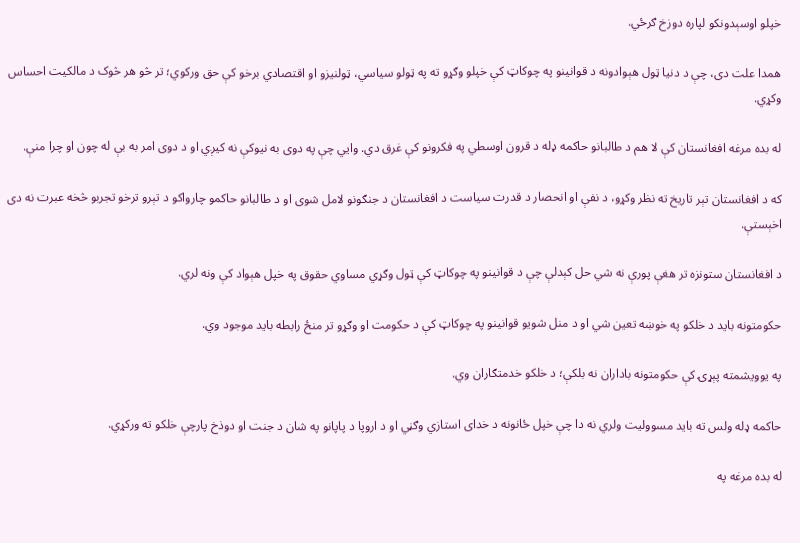خپلو اوسېدونکو لپاره دوزخ ګرځي.

همدا علت دی، چې د دنیا ټول هېوادونه د قوانینو په چوکاټ کې خپلو وګړو ته په ټولو سیاسي، ټولنیزو او اقتصادي برخو کې حق ورکوي؛ تر څو هر څوک د مالکیت احساس وکړي.

له بده مرغه افغانستان کې لا هم د طالبانو حاکمه ډله د قرون اوسطي په فکرونو کې غرق دي. وایي چې په دوی به نیوکې نه کیږي او د دوی امر به بې له چون او چرا منې.

که د افغانستان تېر تاریخ ته نظر وکړو، د نفې او انحصار د قدرت سیاست د افغانستان د جنګونو لامل شوی او د طالبانو حاکمو چارواکو د تېرو ترخو تجربو څخه عبرت نه دی اخېستې.

د افغانستان ستونزه تر هغې پورې نه شي حل کېدلې چې د قوانینو په چوکاټ‌ کې ټول وګړي مساوي حقوق په خپل هېواد کې ونه لري.

حکومتونه باید د خلکو په خوښه تعین شي او د منل شویو قوانینو په چوکاټ کې د حکومت او وګړو تر منځ رابطه باید موجود وي.

په یوویشمته پېړۍ کې حکومتونه باداران نه بلکې؛ د خلکو خدمتګاران وي.

حاکمه ډله ولس ته باید مسوولیت ولري نه دا چې خپل ځانونه د خدای استازي وګڼي او د اروپا د پاپانو په شان د جنت او دوذخ پارچې خلکو ته ورکړي.

له بده مرغه په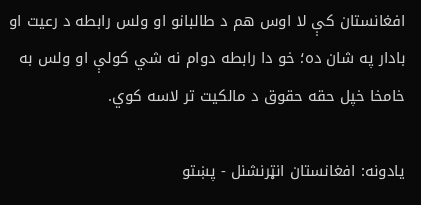افغانستان کې لا اوس هم د طالبانو او ولس رابطه د رعیت او بادار په شان ده؛ خو دا رابطه دوام نه شي کولې او ولس به خامخا خپل حقه حقوق د مالکیت تر لاسه کوي.

یادونه: افغانستان انټرنشنل - پښتو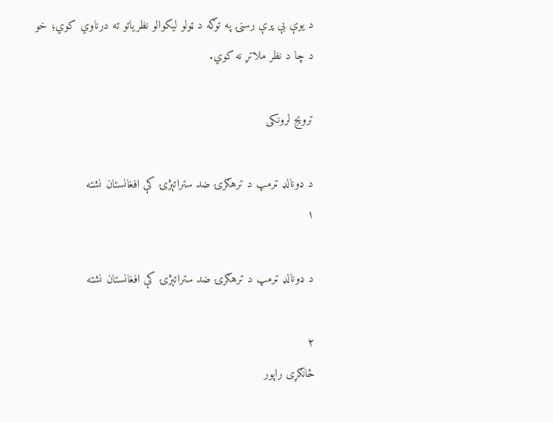د یوې بې پرې رسنۍ په توګه د ټولو لیکوالو نظریاتو ته درناوي کوي؛ خو د چا د نظر ملاتړ نه کوي.

ترویج لرونکی

د ډونالډ ټرمپ د ترهګرۍ ضد ستراتېژۍ کې افغانستان نشته
۱

د ډونالډ ټرمپ د ترهګرۍ ضد ستراتېژۍ کې افغانستان نشته

۲
ځانګړی راپور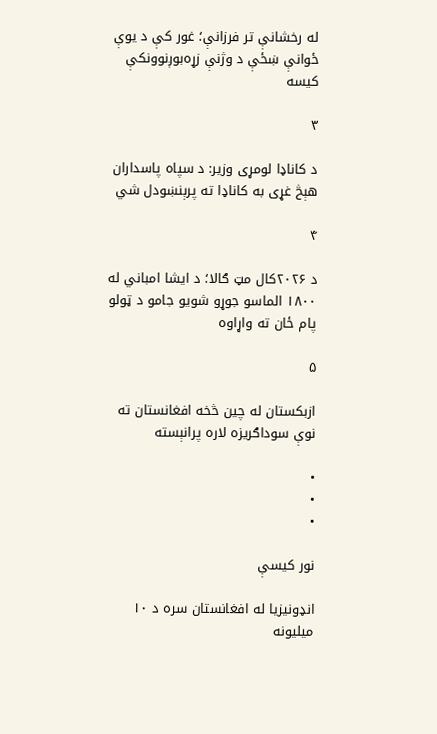له رخشانې تر فرزانې؛ غور کې د یوې ځوانې ښځې د وژنې زړه‌بوږنوونکې کیسه

۳

د کاناډا لومړی وزیر: د سپاه پاسداران هېڅ غړی به کاناډا ته پرېنښودل شي

۴

د ۲۰۲۶کال مټ ګالا؛ د ایشا امباني له ۱۸۰۰ الماسو جوړو شويو جامو د ټولو پام ځان ته واړاوه

۵

ازبکستان له چین څخه افغانستان ته نوې سوداګریزه لاره پرانېسته

•
•
•

نور کیسې

انډونيزيا له افغانستان سره د ۱۰ میلیونه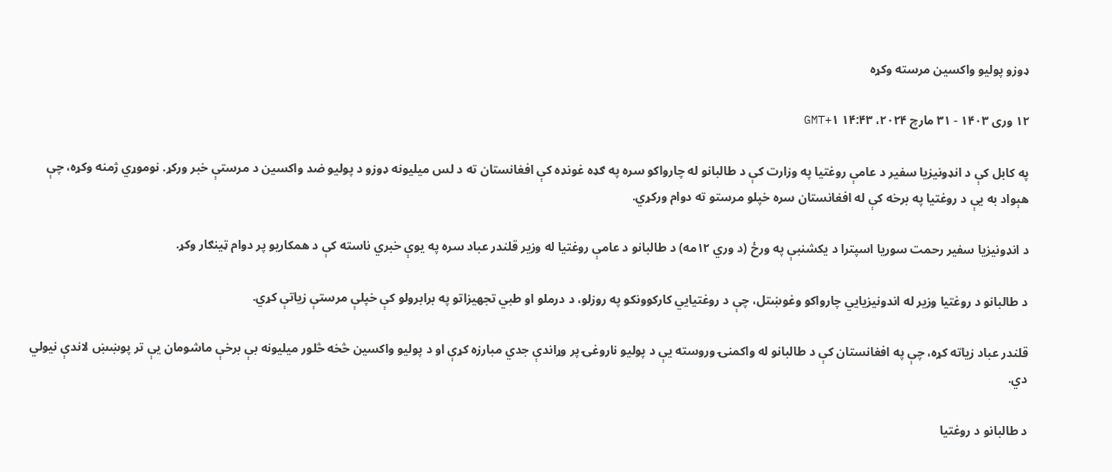ډوزو پوليو واکسين مرسته وکړه

۱۲ وری ۱۴۰۳ - ۳۱ مارچ ۲۰۲۴، ۱۴:۴۳ GMT+۱

په کابل کې د انډونیزیا سفیر د عامې روغتیا په وزارت کې د طالبانو له چارواکو سره په ګډه غونډه کې افغانستان ته د لس میلیونه ډوزو د پولیو ضد واکسین د مرستې خبر ورکړ. نوموړي ژمنه وکړه، چې هېواد به يې د روغتيا په برخه کې له افغانستان سره خپلو مرستو ته دوام ورکړي.

د انډونیزيا سفير رحمت سوريا اسپترا د يکشنبې په ورځ (د وري ۱۲مه) د طالبانو د عامې روغتيا له وزير قلندر عباد سره په يوې خبري ناسته کې د همکاریو پر دوام ټينګار وکړ.

د طالبانو د روغتیا وزیر له اندونیزیايي چارواکو وغوښتل، چې د روغتیايي کارکوونکو په روزلو، د درملو او طبي تجهیزاتو په برابرولو کې خپلې مرستې زیاتې کړي.

قلندر عباد زياته کړه، چې په افغانستان کې د طالبانو له واکمنۍ وروسته يې د پوليو ناروغۍ پر وړاندې جدي مبارزه کړې او د پوليو واکسين څخه څلور ميليونه بې برخې ماشومان يې تر پوښښ لاندې نيولي دي.

د طالبانو د روغتیا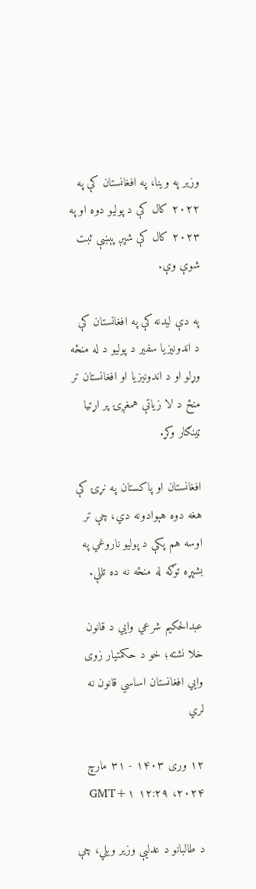وزیر په وینا، په افغانستان کې په ۲۰۲۲ کال کې د پولیو دوه او په ۲۰۲۳ کال کې شپږ پېښې ثبت شوې وې.

په دې ليدنه کې په افغانستان کې د اندونیزیا سفیر د پولیو د له منځه وړلو او د اندونیزیا او افغانستان تر منځ د لا زیاتې همغږۍ پر اړتیا ټینګار وکړ.

افغانستان او پاکستان په نړۍ کې هغه دوه هېوادونه دي، چې تر اوسه هم پکې د پولیو ناروغي په بشپړه توګه له منځه نه ده تللې.

عبدالحکیم شرعي وایي د قانون خلا نشته؛ خو د حکمتيار زوی وايي افغانستان اساسي قانون نه لري

۱۲ وری ۱۴۰۳ - ۳۱ مارچ ۲۰۲۴، ۱۲:۲۹ GMT+۱

د طالبانو د عدليې وزير ويلي، چې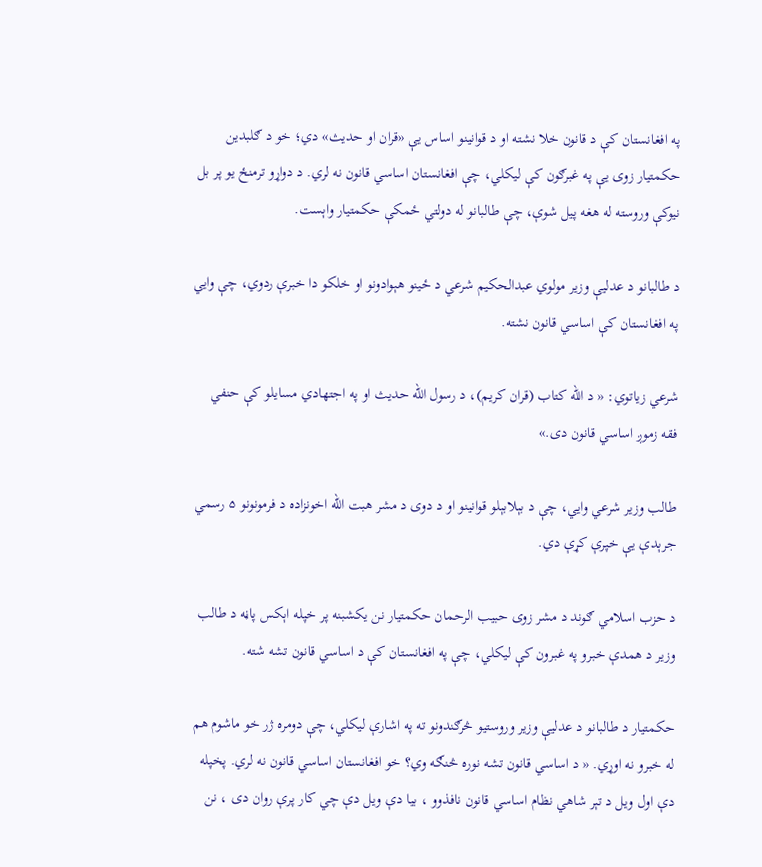په افغانستان کې د قانون خلا نشته او د قوانينو اساس یې «قران او حديث» دي؛ خو د ګلبدين حکمتيار زوی يې په غبرګون کې ليکلي، چې افغانستان اساسي قانون نه لري. د دواړو ترمنځ يو پر بل نیوکې وروسته له هغه پيل شوې، چې طالبانو له دولتي ځمکې حکمتیار واېست.

د طالبانو د عدليې وزير مولوي عبدالحکيم شرعي د ځينو هېوادونو او خلکو دا خبرې ردوي، چې وایي په افغانستان کې اساسي قانون نشته.

شرعي زياتوي: « د الله کتاب (قران کريم)، د رسول الله حدیث او په اجتهادي مسايلو کې حنفي فقه زموږ اساسي قانون دی.»

طالب وزير شرعي وايي، چې د بېلابېلو قوانينو او د دوی د مشر هبت الله اخونزاده د فرمونونو ۵ رسمي جرېدې يې خپرې کړې دي.

د حزب اسلامي ګوند د مشر زوی حبیب الرحمان حکمتيار نن یکشبنه پر خپله اېکس پاڼه د طالب وزير د همدې خبرو په غبرون کې ليکلي، چې په افغانستان کې د اساسي قانون تشه شته.

حکمتيار د طالبانو د عدليې وزير وروستيو څرګندونو ته په اشارې ليکلي، چې دومره ژر خو ماشوم هم له خبرو نه اوړي. « د اساسي قانون تشه نوره څنګه وي؟ خو افغانستان اساسي قانون نه لري. پخپله دې اول ويل د تېر شاهي نظام اساسي قانون نافذوو ، بيا دې ويل دې چي کار پرې روان دی ، نن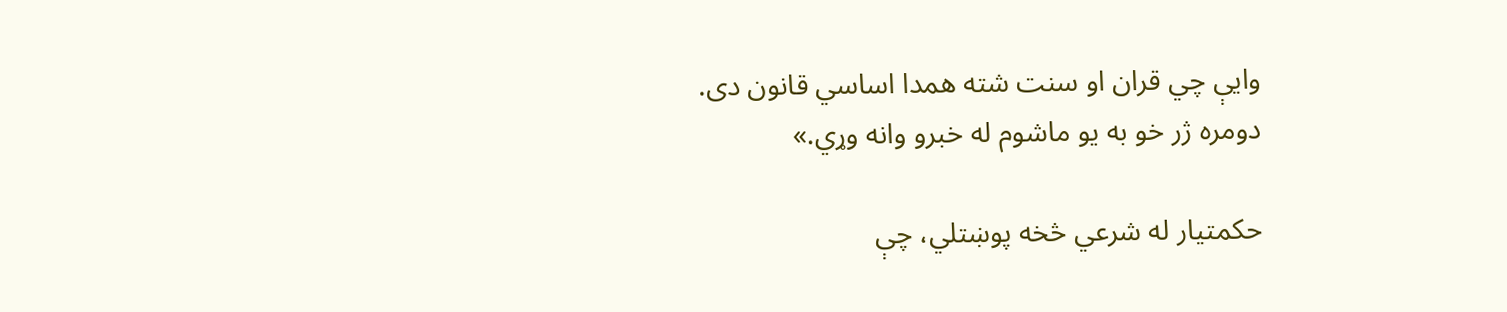وايې چي قران او سنت شته همدا اساسي قانون دی. دومره ژر خو به يو ماشوم له خبرو وانه وړي.»

حکمتيار له شرعي څخه پوښتلي، چې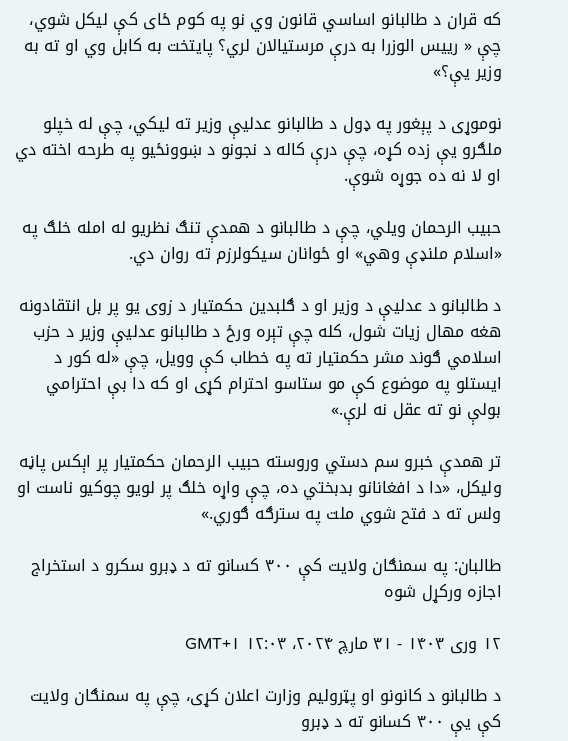که قران د طالبانو اساسي قانون وي نو په کوم ځای کې لیکل شوي، چې « رییس الوزرا به درې مرستيالان لري؟ پايتخت به کابل وي او ته به وزير يې؟»

نوموړی د پېغور په ډول د طالبانو عدليې وزير ته ليکي، چې له خپلو ملګرو يې زده کړه، چې درې کاله د نجونو د ښوونځيو په طرحه اخته دي او لا نه ده جوړه شوې.

حبیب الرحمان ويلي، چې د طالبانو د همدې تنګ نظريو له امله خلګ په «اسلام ملنډې وهي» او ځوانان سيکولرزم ته روان دي.

د طالبانو د عدليې د وزير او د ګلبدين حکمتيار د زوی يو پر بل انتقادونه هغه مهال زيات شول، کله چې تېره ورځ د طالبانو عدليې وزير د حزب اسلامي ګوند مشر حکمتيار ته په خطاب کې وويل، چې «له کور د ايستلو په موضوع کې مو ستاسو احترام کړی او که دا بې احترامي بولې نو ته عقل نه لرې.»

تر همدې خبرو سم دستي وروسته حبیب الرحمان حکمتيار پر اېکس پاڼه ولیکل، «دا د افغانانو بدبختي ده، چې واړه خلګ پر لويو چوکيو ناست او ولس ته د فتح شوي ملت په سترګه ګوري.»

طالبان: په سمنګان ولایت کې ۳۰۰ کسانو ته د ډبرو سکرو د استخراج اجازه ورکړل شوه

۱۲ وری ۱۴۰۳ - ۳۱ مارچ ۲۰۲۴، ۱۲:۰۳ GMT+۱

د طالبانو د کانونو او پټرولیم وزارت اعلان کړی، چې په سمنګان ولایت کې یې ۳۰۰ کسانو ته د ډبرو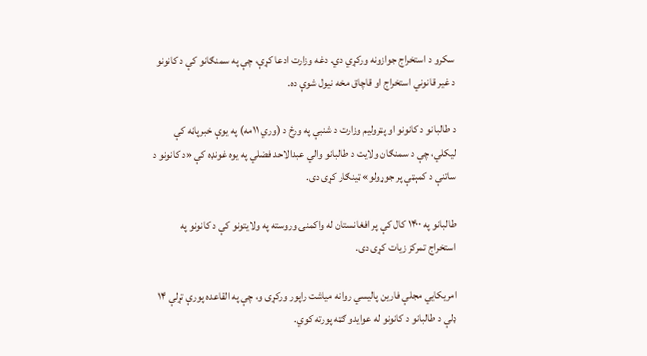سکرو د استخراج جوازونه ورکړي دي. دغه وزارت ادعا کړې، چې په سمنګانو کې د کانونو د غیر قانوني استخراج او قاچاق مخه نیول شوې ده.

د طالبانو د کانونو او پټرولیم وزارت د شنبې په ورځ د (وري ۱۱مه) په یوې خبرپاڼه کې لیکلي، چې د سمنګان ولایت د طالبانو والي عبدالاحد فضلي په یوه غونډه کې «د کانونو د ساتنې د کمېټې پر جوړولو» ټینګار کړی دی.

طالبانو په ۱۴۰۰ کال کې پر افغانستان له واکمنۍ وروسته په ولایتونو کې د کانونو په استخراج تمرکز زیات کړی دی.

امریکايي مجلې فارین پالیسي روانه میاشت راپور ورکړی و، چې په القاعده پورې تړلې ۱۴ ډلې د طالبانو د کانونو له عوایدو ګټه پورته کوي.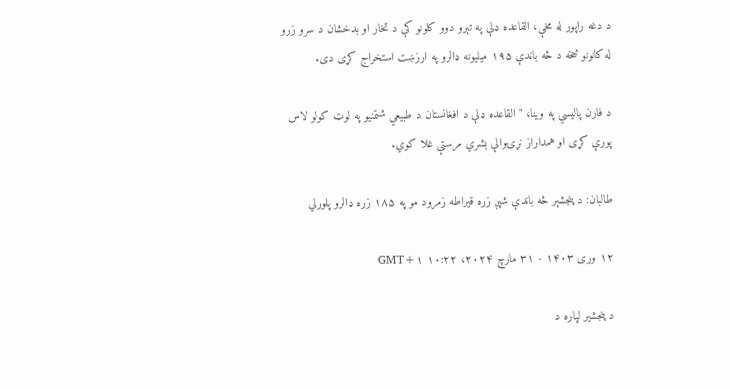د دغه راپور له مخې، القاعده ډلې په تېرو دوو کلونو کې د تخار او بدخشان د سرو زرو له کانونو څخه د څه باندې ۱۹۵ میلیونه ډالرو په ارزښت استخراج کړی دی.

د فارن پالیسي په وینا، "القاعده ډلې د افغانستان د طبیعي شتمنيو په لوټ کولو لاس پورې کړی او همداراز نړۍوالې بشري مرستې غلا کوي.

طالبان: د پنجشېر څه باندې شپږ زره قیراطه زمرود مو په ۱۸۵ زره ډالرو پلورلي

۱۲ وری ۱۴۰۳ - ۳۱ مارچ ۲۰۲۴، ۱۰:۲۲ GMT+۱

د پنجشیر لپاره د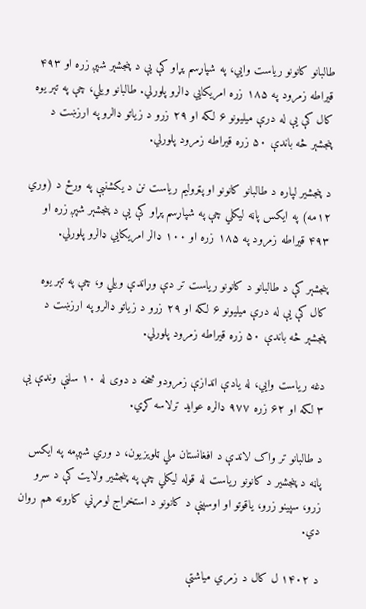طالبانو کانونو ریاست وايي، په شپاړسم پړاو کې یې د پنجشېر شپږ زره او ۴۹۳ قیراطه زمرود په ۱۸۵ زره امریکايي ډالرو پلورلي. طالبانو ويلي، چې په تېر یوه کال کې یې له درې میلیونو ۶ لکه او ۲۹ زرو د زياتو ډالرو په ارزښت د پنجشېر څه باندې ۵۰ زره قیراطه زمرود پلورلي.

د پنجشیر لپاره د طالبانو کانونو او پټرولیم ریاست نن د یکشنبې په ورځ د (وري ۱۲مه) په ایکس پاڼه لیکلي چې په شپاړسم پړاو کې یې د پنجشېر شپږ زره او ۴۹۳ قیراطه زمرود په ۱۸۵ زره او ۱۰۰ ډالر امریکايي ډالرو پلورلي.

پنجشېر کې د طالبانو د کانونو رياست تر دې وړاندې ويلي و، چې په تېر یوه کال کې یې له درې میلیونو ۶ لکه او ۲۹ زرو د زياتو ډالرو په ارزښت د پنجشېر څه باندې ۵۰ زره قیراطه زمرود پلورلي.

دغه ریاست وايي، له یادې اندازې زمرودو څخه د دوی له ۱۰ سلنې ونډې یې ۳ لکه او ۶۲ زره ۹۷۷ ډالره عواید ترلاسه کړي.

د طالبانو تر واک لاندې د افغانستان ملي ټلویزیون، د وري شپږمه په ایکس پاڼه د پنجشیر د کانونو ریاست له قوله ليکلي چې په پنجشیر ولایت کې د سرو زرو، سپینو زرو، یاقوتو او اوسپنې د کانونو د استخراج لومړني کارونه هم روان دي.

د ۱۴۰۲ ل کال د زمري میاشتې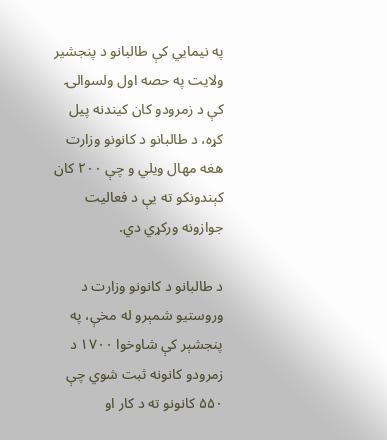په نیمایي کې طالبانو د پنجشیر ولایت په حصه اول ولسوالۍ کې د زمرودو کان کیندنه پیل کړه، د طالبانو د کانونو وزارت هغه مهال ويلي و چې ۲۰۰ کان کېندونکو ته یې د فعالیت جوازونه ورکړي دي.

د طالبانو د کانونو وزارت د وروستیو شمېرو له مخې، په پنجشېر کې شاوخوا ۱۷۰۰ د زمرودو کانونه ثبت شوي چې ۵۵۰ کانونو ته د کار او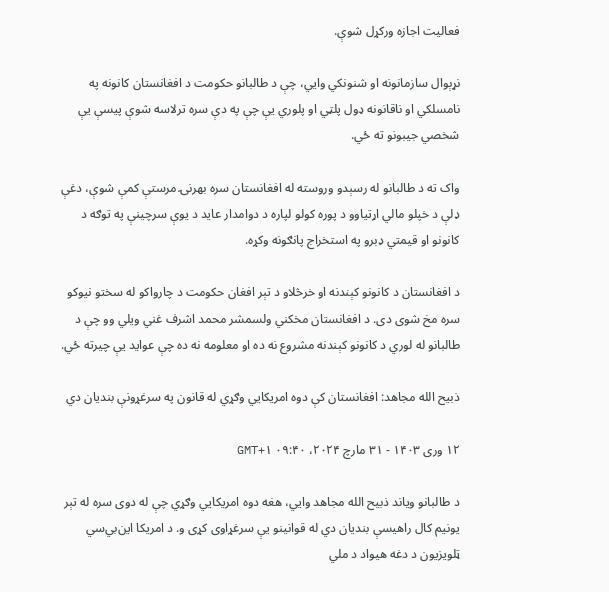فعالیت اجازه ورکړل شوې.

نړېوال سازمانونه او شنونکي وايي، چې د طالبانو حکومت د افغانستان کانونه په نامسلکي او ناقانونه ډول پلټي او پلوري یې چې په دې سره ترلاسه شوې پیسې یې شخصي جیبونو ته ځي.

واک ته د طالبانو له رسېدو وروسته له افغانستان سره بهرنۍ مرستې کمې شوې، دغې ډلې د خپلو مالي اړتیاوو د پوره کولو لپاره د دوامدار عاید د یوې سرچینې په توګه د کانونو او قیمتي ډبرو په استخراج پانګونه وکړه.

د افغانستان د کانونو کېندنه او خرڅلاو د تېر افغان حکومت د چارواکو له سختو نیوکو سره مخ شوی دی. د افغانستان مخکني ولسمشر محمد اشرف غني ویلي وو چې د طالبانو له لوري د کانونو کېندنه مشروع نه ده او معلومه نه ده چې عواید یې چیرته ځي.

ذبیح الله مجاهد: افغانستان کې دوه امریکايي وګړي له قانون په سرغړونې بندیان دي

۱۲ وری ۱۴۰۳ - ۳۱ مارچ ۲۰۲۴، ۰۹:۴۰ GMT+۱

د طالبانو ویاند ذبیح الله مجاهد وايي، هغه دوه امریکايي وګړي چې له دوی سره له تېر یونیم کال راهیسې بندیان دي له قوانینو یې سرغړاوی کړی و. د امریکا این‌بي‌سي ټلویزیون د دغه هیواد د ملي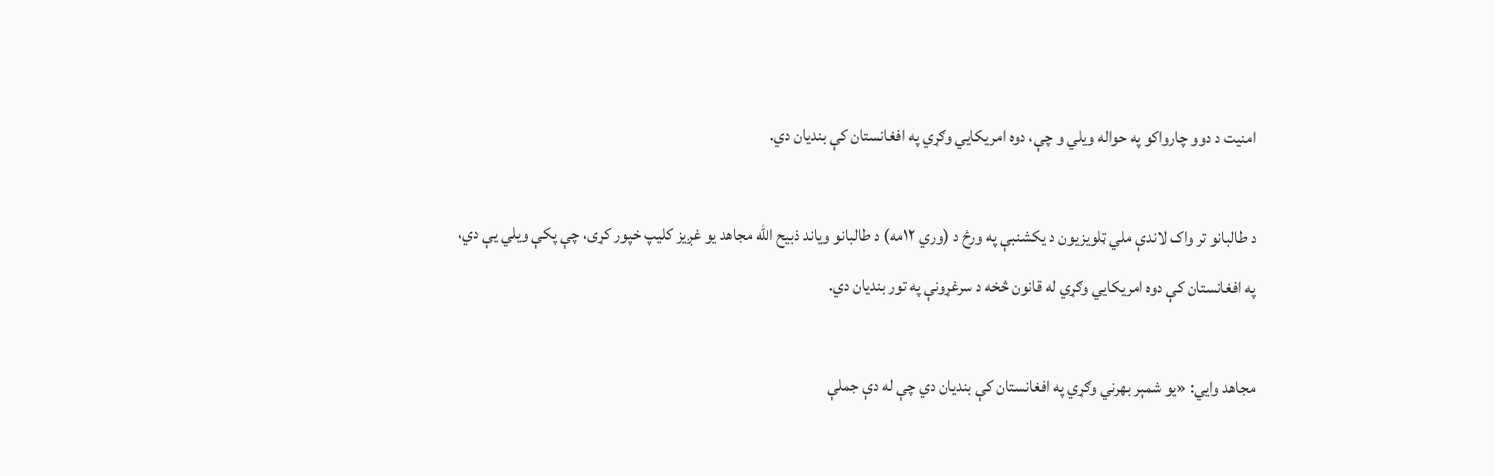امنیت د دوو چارواکو په حواله ویلي و چې، دوه امریکايي وګړي په افغانستان کې بندیان دي.

د طالبانو تر واک لاندې ملي ټلویزیون د یکشنبې په ورځ د (وري ۱۲مه) د طالبانو ویاند ذبیح الله مجاهد یو غږیز کلیپ خپور کړی، چې پکې ویلي یې دي، په افغانستان کې دوه امریکايي وګړي له قانون څخه د سرغړونې په تور بندیان دي.

مجاهد وايي: «یو شمېر بهرني وګړي په افغانستان کې بندیان دي چې له دې جملې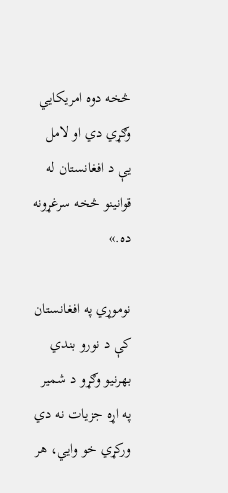څخه دوه امریکايي وګړي دي او لامل یې د افغانستان له قوانینو څخه سرغړونه ده.»

نوموړي په افغانستان کې د نورو بندي بهرنیو وګړو د شمیر په اړه جزیات نه دي ورکړي خو وايي، هر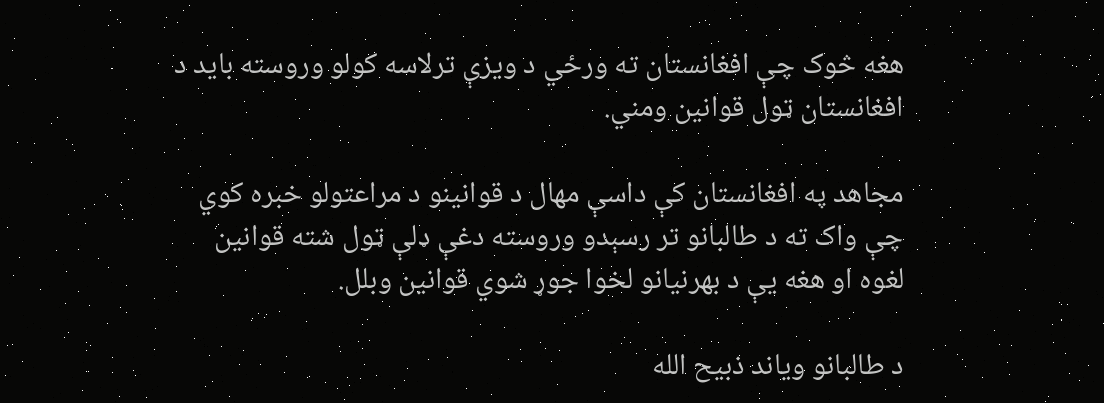هغه څوک چې افغانستان ته ورځي د ویزې ترلاسه کولو وروسته باید د افغانستان ټول قوانین ومني.

مجاهد په افغانستان کې داسې مهال د قوانینو د مراعتولو خبره کوي چې واک ته د طالبانو تر رسېدو وروسته دغې ډلې ټول شته قوانین لغوه او هغه یې د بهرنیانو لخوا جوړ شوي قوانین وبلل.

د طالبانو ویاند ذبیح الله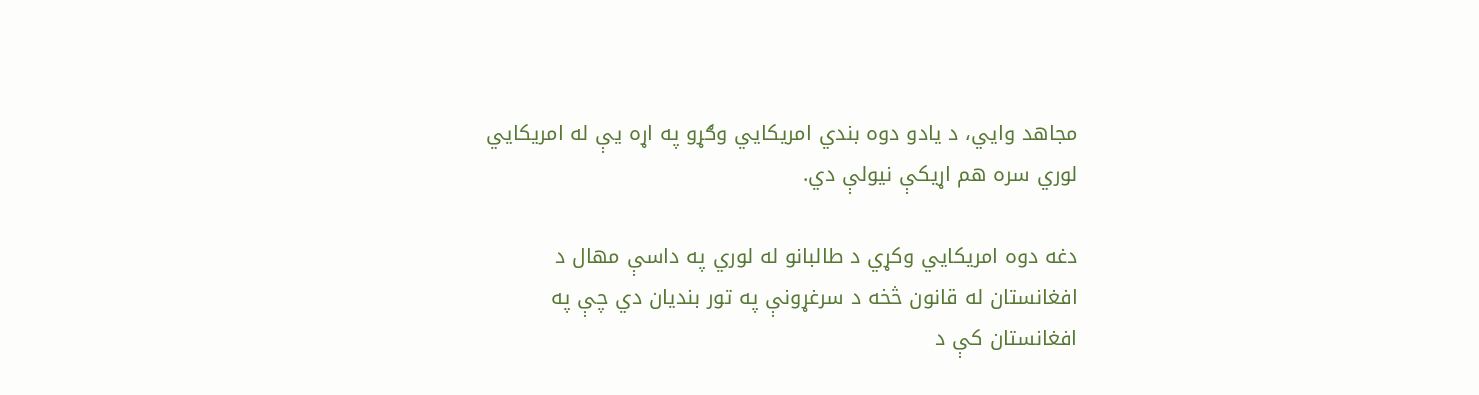مجاهد وايي، د یادو دوه بندي امریکايي وګړو په اړه یې له امریکايي لوري سره هم اړیکې نیولې دي.

دغه دوه امریکايي وکړي د طالبانو له لوري په داسې مهال د افغانستان له قانون څخه د سرغړونې په تور بندیان دي چې په افغانستان کې د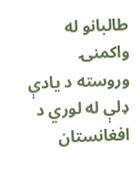طالبانو له واکمنۍ وروسته د یادې ډلې له لوري د افغانستان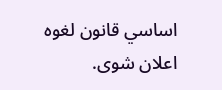اساسي قانون لغوه اعلان شوی.